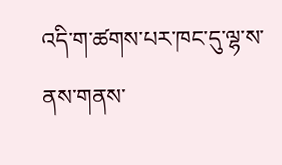འདི་ག་ཚགས་པར་ཁང་དུ་ལྷ་ས་ནས་གནས་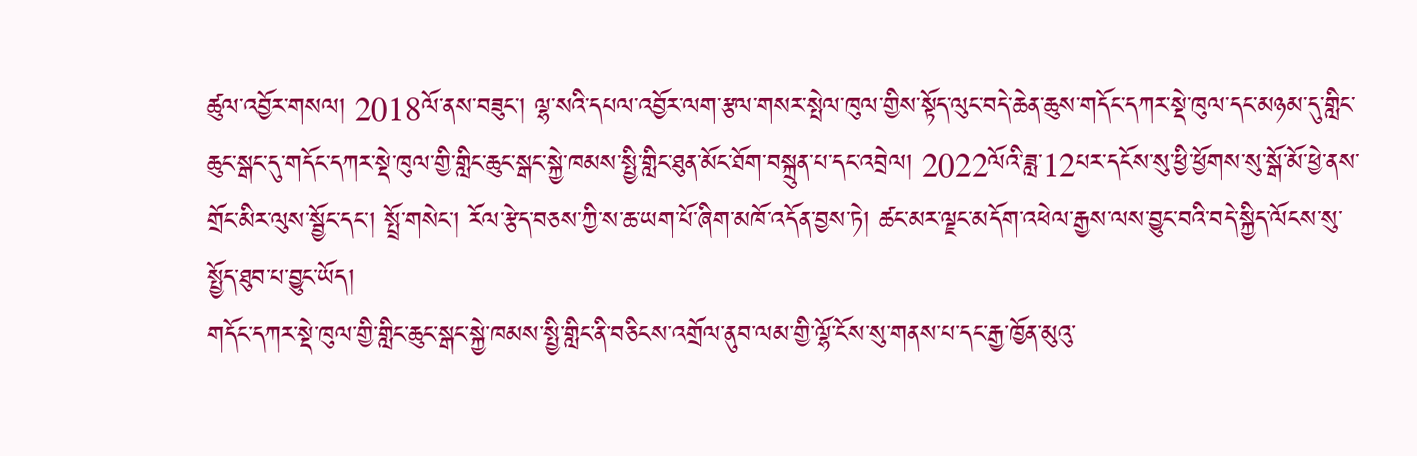ཚུལ་འབྱོར་གསལ། 2018ལོ་ནས་བཟུང་། ལྷ་སའི་དཔལ་འབྱོར་ལག་རྩལ་གསར་སྤེལ་ཁུལ་གྱིས་སྟོད་ལུང་བདེ་ཆེན་ཆུས་གདོང་དཀར་སྡེ་ཁུལ་དང་མཉམ་དུ་གླིང་ཆུང་སྒང་དུ་གདོང་དཀར་སྡེ་ཁུལ་གྱི་གླིང་ཆུང་སྒང་སྐྱེ་ཁམས་སྤྱི་གླིང་ཐུན་མོང་ཐོག་བསྐྲུན་པ་དང་འབྲེལ། 2022ལོའི་ཟླ་12པར་དངོས་སུ་ཕྱི་ཕྱོགས་སུ་སྒོ་མོ་ཕྱེ་ནས་གྲོང་མིར་ལུས་སྦྱོང་དང་། སྤྲོ་གསེང་། རོལ་རྩེད་བཅས་ཀྱི་ས་ཆ་ཡག་པོ་ཞིག་མཁོ་འདོན་བྱས་ཏེ། ཚང་མར་ལྗང་མདོག་འཕེལ་རྒྱས་ལས་བྱུང་བའི་བདེ་སྐྱིད་ལོངས་སུ་སྤྱོད་ཐུབ་པ་བྱུང་ཡོད།
གདོང་དཀར་སྡེ་ཁུལ་གྱི་གླིང་ཆུང་སྒང་སྐྱེ་ཁམས་སྤྱི་གླིང་ནི་བཅིངས་འགྲོལ་ནུབ་ལམ་གྱི་ལྷོ་ངོས་སུ་གནས་པ་དང་རྒྱ་ཁྱོན་མུའུ་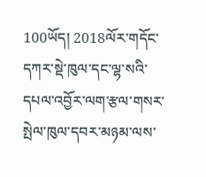100ཡོད། 2018ལོར་གདོང་དཀར་སྡེ་ཁུལ་དང་ལྷ་སའི་དཔལ་འབྱོར་ལག་རྩལ་གསར་སྤེལ་ཁུལ་དབར་མཉམ་ལས་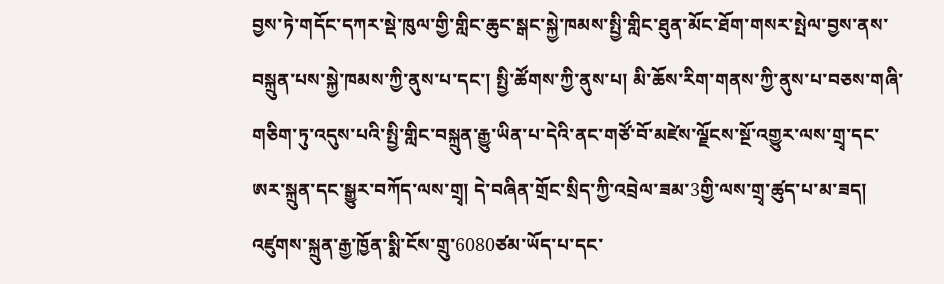བྱས་ཏེ་གདོང་དཀར་སྡེ་ཁུལ་གྱི་གླིང་ཆུང་སྒང་སྐྱེ་ཁམས་སྤྱི་གླིང་ཐུན་མོང་ཐོག་གསར་སྤེལ་བྱས་ནས་བསྐྲུན་པས་སྐྱེ་ཁམས་ཀྱི་ནུས་པ་དང་། སྤྱི་ཚོགས་ཀྱི་ནུས་པ། མི་ཆོས་རིག་གནས་ཀྱི་ནུས་པ་བཅས་གཞི་གཅིག་ཏུ་འདུས་པའི་སྤྱི་གླིང་བསྐྲུན་རྒྱུ་ཡིན་པ་དེའི་ནང་གཙོ་བོ་མཛེས་ལྗོངས་སྔོ་འགྱུར་ལས་གྲྭ་དང་ཨར་སྐྲུན་དང་སྒྱུར་བཀོད་ལས་གྲྭ། དེ་བཞིན་གྲོང་སྲིད་ཀྱི་འབྲེལ་ཟམ་3གྱི་ལས་གྲྭ་ཚུད་པ་མ་ཟད། འཛུགས་སྐྲུན་རྒྱ་ཁྱོན་སྨི་ངོས་གྲུ་6080ཙམ་ཡོད་པ་དང་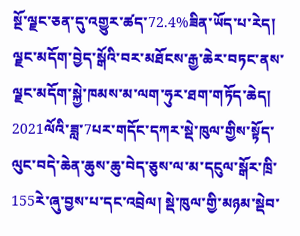སྔོ་ལྗང་ཅན་དུ་འགྱུར་ཚད་72.4%ཟིན་ཡོད་པ་རེད།
ལྗང་མདོག་བྱེད་སྒོའི་བར་མཐོངས་རྒྱ་ཆེར་བཏང་ནས་ལྗང་མདོག་སྐྱེ་ཁམས་མ་ལག་ཧུར་ཐག་གཏོད་ཆེད། 2021ལོའི་ཟླ་7པར་གདོང་དཀར་སྡེ་ཁུལ་གྱིས་སྟོད་ལུང་བདེ་ཆེན་ཆུས་ཆུ་བེད་ཅུས་ལ་མ་དངུལ་སྒོར་ཁྲི་155རེ་ཞུ་བྱས་པ་དང་འབྲེལ། སྡེ་ཁུལ་གྱི་མཉམ་སྡེབ་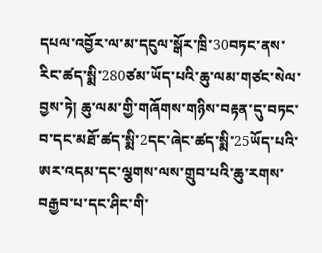དཔལ་འབྱོར་ལ་མ་དངུལ་སྒོར་ཁྲི་30བཏང་ནས་རིང་ཚད་སྨི་280ཙམ་ཡོད་པའི་ཆུ་ལམ་གཙང་སེལ་བྱས་ཏེ། ཆུ་ལམ་གྱི་གཞོགས་གཉིས་བརྟན་དུ་བཏང་བ་དང་མཐོ་ཚད་སྨི་2དང་ཞེང་ཚད་སྨི་25ཡོད་པའི་ཨར་འདམ་དང་ལྕགས་ལས་གྲུབ་པའི་ཆུ་རགས་བརྒྱབ་པ་དང་ཤིང་གི་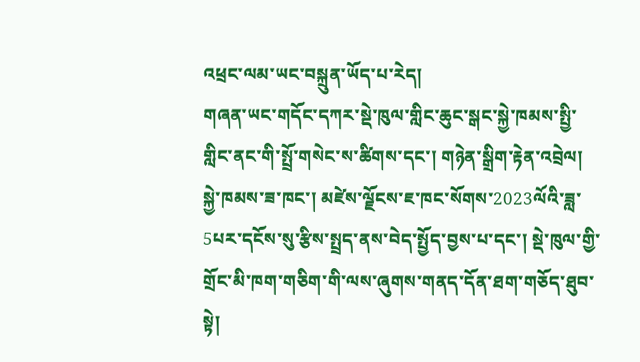འཕྲང་ལམ་ཡང་བསྐྲུན་ཡོད་པ་རེད།
གཞན་ཡང་གདོང་དཀར་སྡེ་ཁུལ་གླིང་ཆུང་སྒང་སྐྱེ་ཁམས་སྤྱི་གླིང་ནང་གི་སྤྲོ་གསེང་ས་ཚིགས་དང་། གཉེན་སྒྲིག་རྟེན་འབྲེལ། སྐྱེ་ཁམས་ཟ་ཁང་། མཛེས་ལྗོངས་ཇ་ཁང་སོགས་2023ལོའི་ཟླ་5པར་དངོས་སུ་རྩིས་སྤྲད་ནས་བེད་སྤྱོད་བྱས་པ་དང་། སྡེ་ཁུལ་གྱི་གྲོང་མི་ཁག་གཅིག་གི་ལས་ཞུགས་གནད་དོན་ཐག་གཅོད་ཐུབ་སྟེ།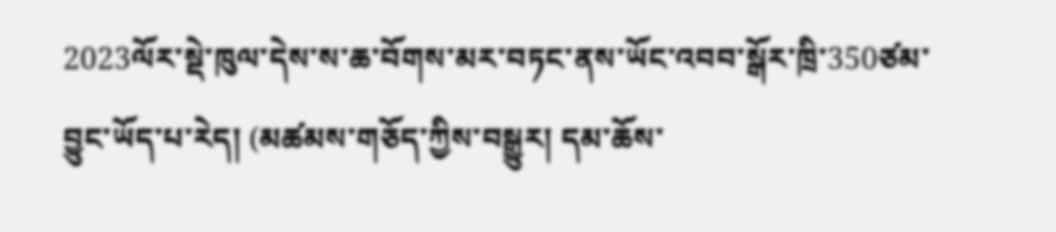2023ལོར་སྡེ་ཁུལ་དེས་ས་ཆ་བོགས་མར་བཏང་ནས་ཡོང་འབབ་སྒོར་ཁྲི་350ཙམ་བྱུང་ཡོད་པ་རེད། (མཚམས་གཅོད་ཀྱིས་བསྒྱུར། དམ་ཆོས་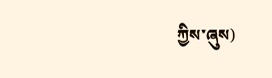ཀྱིས་ཞུས)